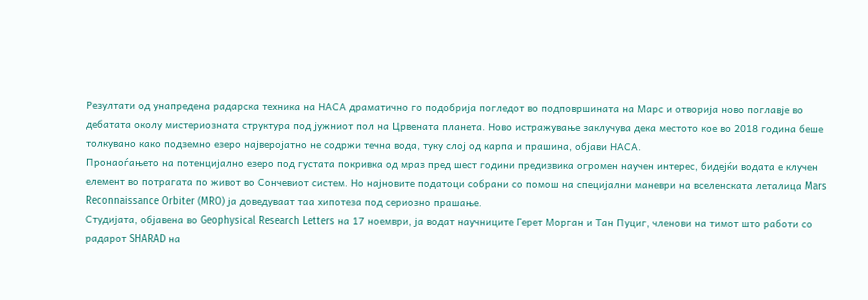Резултати од унапредена радарска техника на НАСА драматично го подобрија погледот во подповршината на Марс и отворија ново поглавје во дебатата околу мистериозната структура под јужниот пол на Црвената планета. Ново истражување заклучува дека местото кое во 2018 година беше толкувано како подземно езеро најверојатно не содржи течна вода, туку слој од карпа и прашина, објави НАСА.
Пронаоѓањето на потенцијално езеро под густата покривка од мраз пред шест години предизвика огромен научен интерес, бидејќи водата е клучен елемент во потрагата по живот во Сончевиот систем. Но најновите податоци собрани со помош на специјални маневри на вселенската леталица Mars Reconnaissance Orbiter (MRO) ја доведуваат таа хипотеза под сериозно прашање.
Студијата, објавена во Geophysical Research Letters на 17 ноември, ја водат научниците Герет Морган и Тан Пуциг, членови на тимот што работи со радарот SHARAD на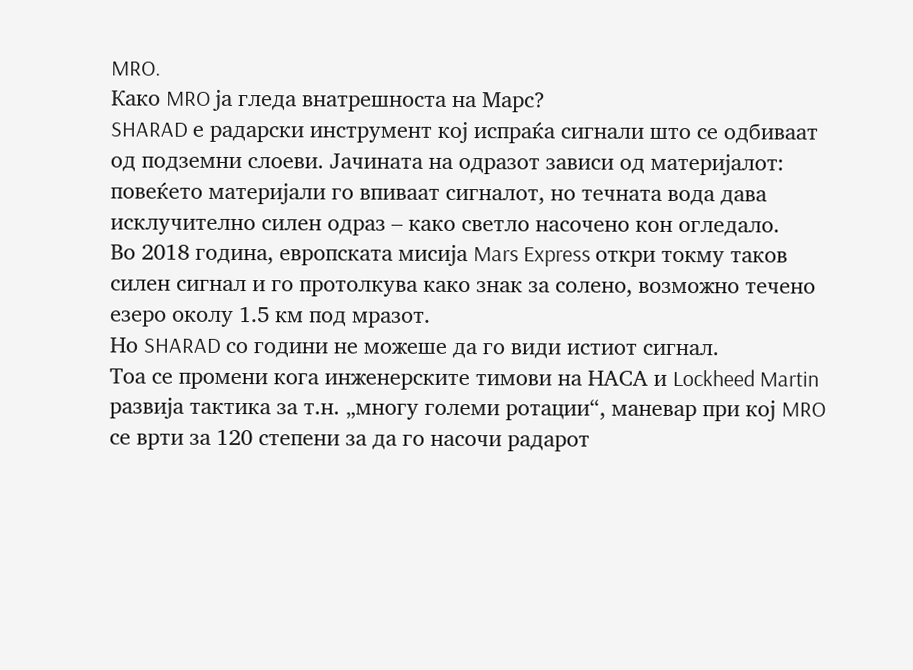MRO.
Како MRO ја гледа внатрешноста на Марс?
SHARAD е радарски инструмент кој испраќа сигнали што се одбиваат од подземни слоеви. Јачината на одразот зависи од материјалот: повеќето материјали го впиваат сигналот, но течната вода дава исклучително силен одраз – како светло насочено кон огледало.
Во 2018 година, европската мисија Mars Express откри токму таков силен сигнал и го протолкува како знак за солено, возможно течено езеро околу 1.5 км под мразот.
Но SHARAD со години не можеше да го види истиот сигнал.
Тоа се промени кога инженерските тимови на НАСА и Lockheed Martin развија тактика за т.н. „многу големи ротации“, маневар при кој MRO се врти за 120 степени за да го насочи радарот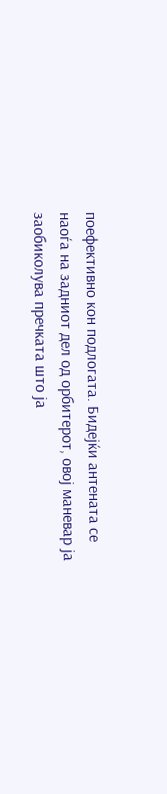поефективно кон подлогата. Бидејќи антената се наоѓа на задниот дел од орбитерот, овој маневар ја заобиколува пречката што ја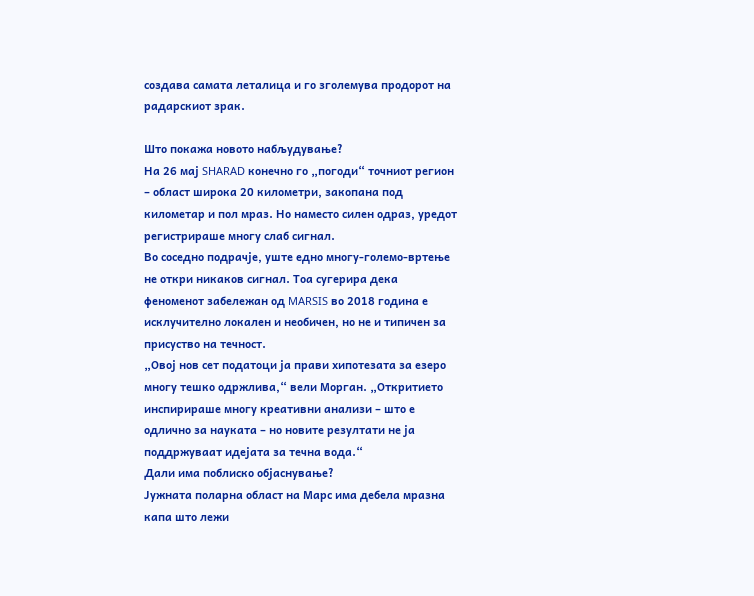создава самата леталица и го зголемува продорот на радарскиот зрак.

Што покажа новото набљудување?
На 26 мај SHARAD конечно го „погоди“ точниот регион – област широка 20 километри, закопана под километар и пол мраз. Но наместо силен одраз, уредот регистрираше многу слаб сигнал.
Во соседно подрачје, уште едно многу-големо-вртење не откри никаков сигнал. Тоа сугерира дека феноменот забележан од MARSIS во 2018 година е исклучително локален и необичен, но не и типичен за присуство на течност.
„Овој нов сет податоци ја прави хипотезата за езеро многу тешко одржлива,“ вели Морган. „Откритието инспирираше многу креативни анализи – што е одлично за науката – но новите резултати не ја поддржуваат идејата за течна вода.“
Дали има поблиско објаснување?
Јужната поларна област на Марс има дебела мразна капа што лежи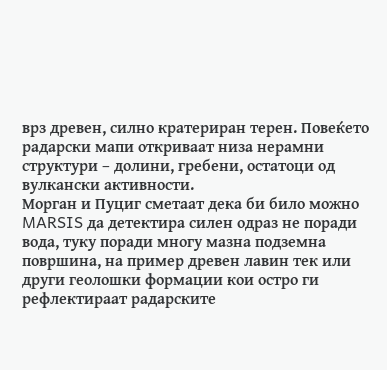врз древен, силно кратериран терен. Повеќето радарски мапи откриваат низа нерамни структури – долини, гребени, остатоци од вулкански активности.
Морган и Пуциг сметаат дека би било можно MARSIS да детектира силен одраз не поради вода, туку поради многу мазна подземна површина, на пример древен лавин тек или други геолошки формации кои остро ги рефлектираат радарските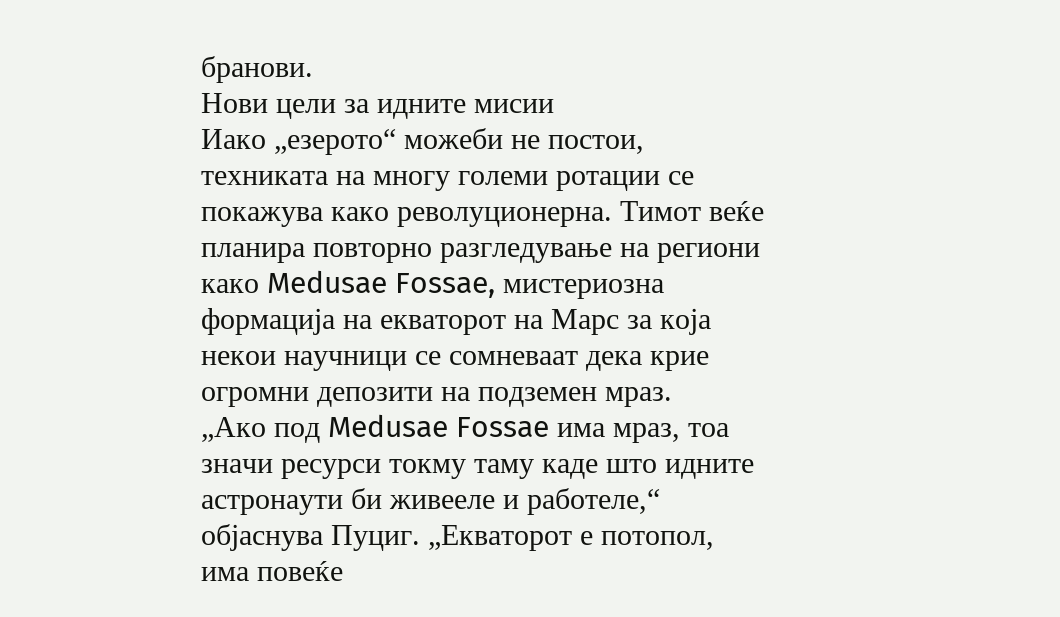бранови.
Нови цели за идните мисии
Иако „езерото“ можеби не постои, техниката на многу големи ротации се покажува како револуционерна. Тимот веќе планира повторно разгледување на региони како Medusae Fossae, мистериозна формација на екваторот на Марс за која некои научници се сомневаат дека крие огромни депозити на подземен мраз.
„Ако под Medusae Fossae има мраз, тоа значи ресурси токму таму каде што идните астронаути би живееле и работеле,“ објаснува Пуциг. „Екваторот е потопол, има повеќе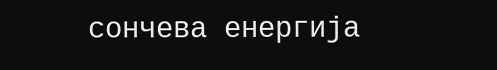сончева енергија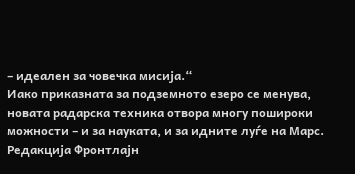– идеален за човечка мисија.“
Иако приказната за подземното езеро се менува, новата радарска техника отвора многу пошироки можности – и за науката, и за идните луѓе на Марс.
Редакција Фронтлајн